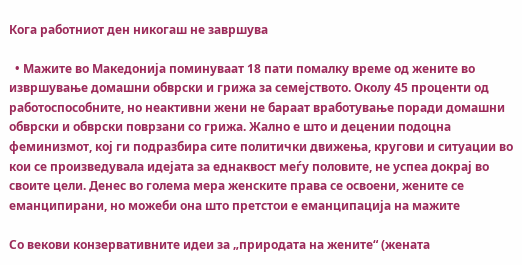Кога работниот ден никогаш не завршува

  • Мажите во Македонија поминуваат 18 пати помалку време од жените во извршување домашни обврски и грижа за семејството. Околу 45 проценти од работоспособните, но неактивни жени не бараат вработување поради домашни обврски и обврски поврзани со грижа. Жално е што и децении подоцна феминизмот, кој ги подразбира сите политички движења, кругови и ситуации во кои се произведувала идејата за еднаквост меѓу половите, не успеа докрај во своите цели. Денес во голема мера женските права се освоени, жените се еманципирани, но можеби она што претстои е еманципација на мажите

Со векови конзервативните идеи за „природата на жените“ (жената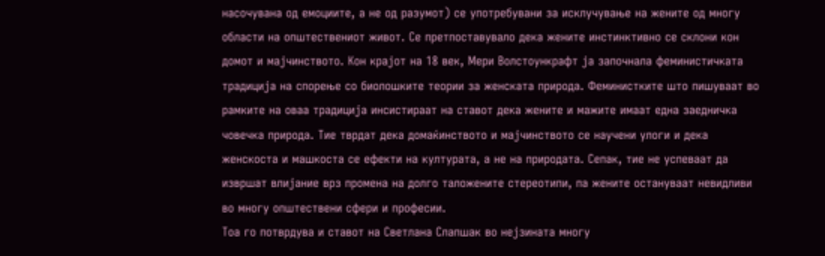насочувана од емоциите, а не од разумот) се употребувани за исклучување на жените од многу области на општествениот живот. Се претпоставувало дека жените инстинктивно се склони кон домот и мајчинството. Кон крајот на 18 век, Мери Волстоункрафт ја започнала феминистичката традиција на спорење со биолошките теории за женската природа. Феминистките што пишуваат во рамките на оваа традиција инсистираат на ставот дека жените и мажите имаат една заедничка човечка природа. Тие тврдат дека домаќинството и мајчинството се научени улоги и дека женскоста и машкоста се ефекти на културата, а не на природата. Сепак, тие не успеваат да извршат влијание врз промена на долго таложените стереотипи, па жените остануваат невидливи во многу општествени сфери и професии.
Тоа го потврдува и ставот на Светлана Слапшак во нејзината многу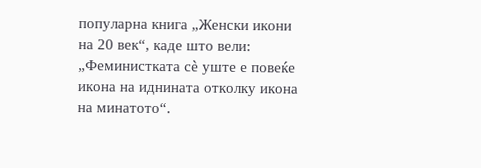популарна книга „Женски икони на 20 век“, каде што вели: „Феминистката сè уште е повеќе икона на иднината отколку икона на минатото“.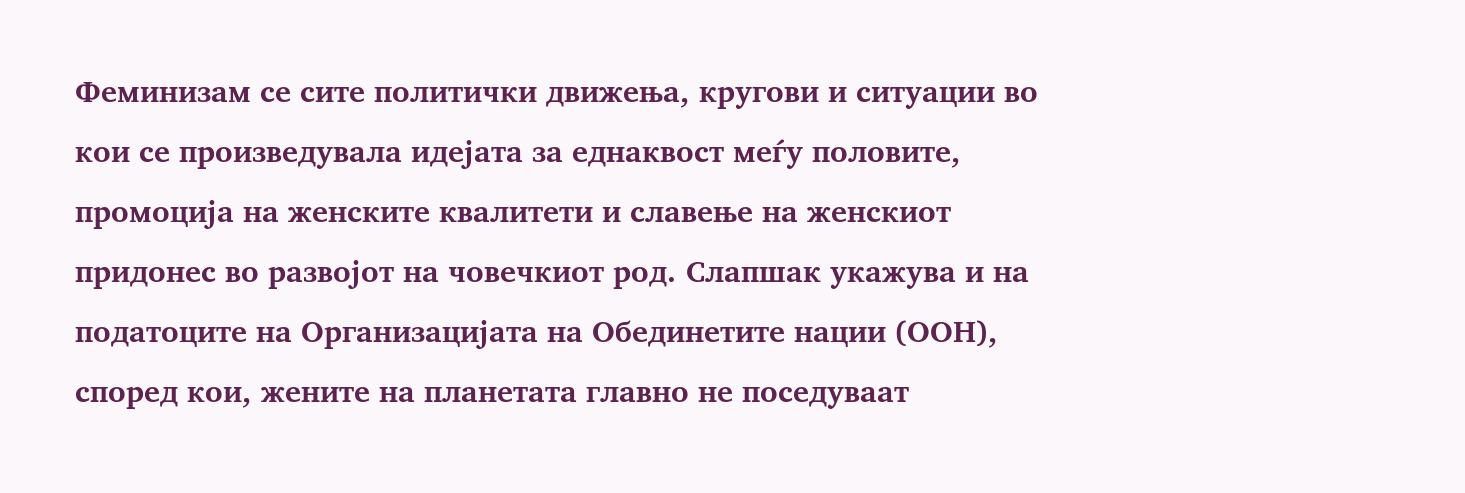Феминизам се сите политички движења, кругови и ситуации во кои се произведувала идејата за еднаквост меѓу половите, промоција на женските квалитети и славење на женскиот придонес во развојот на човечкиот род. Слапшaк укажува и на податоците на Организацијата на Обединетите нации (ООН), според кои, жените на планетата главно не поседуваат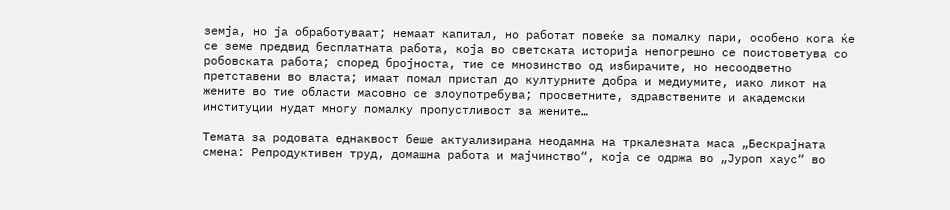земја, но ја обработуваат; немаат капитал, но работат повеќе за помалку пари, особено кога ќе се земе предвид бесплатната работа, која во светската историја непогрешно се поистоветува со робовската работа; според бројноста, тие се мнозинство од избирачите, но несоодветно претставени во власта; имаат помал пристап до културните добра и медиумите, иако ликот на жените во тие области масовно се злоупотребува; просветните, здравствените и академски институции нудат многу помалку пропустливост за жените…

Темата за родовата еднаквост беше актуализирана неодамна на тркалезната маса „Бескрајната смена: Репродуктивен труд, домашна работа и мајчинство“, која се одржа во „Јуроп хаус“ во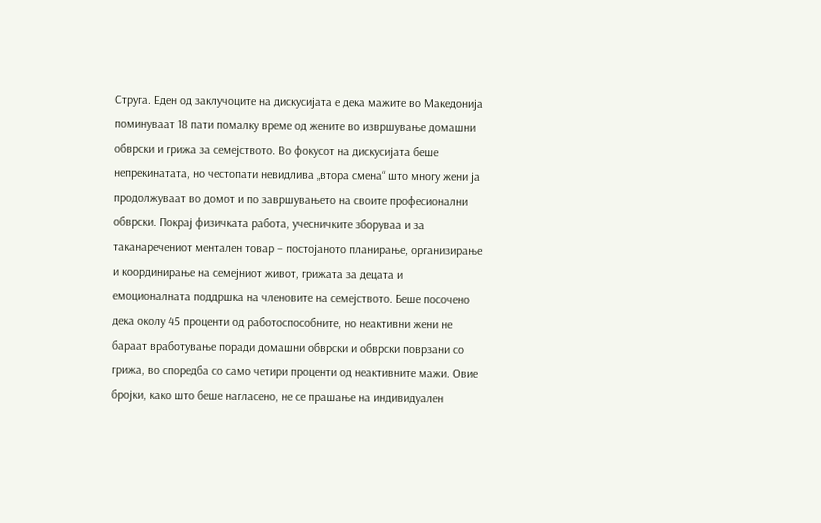Струга. Еден од заклучоците на дискусијата е дека мажите во Македонија поминуваат 18 пати помалку време од жените во извршување домашни обврски и грижа за семејството. Во фокусот на дискусијата беше непрекинатата, но честопати невидлива „втора смена“ што многу жени ја продолжуваат во домот и по завршувањето на своите професионални обврски. Покрај физичката работа, учесничките зборуваа и за таканаречениот ментален товар – постојаното планирање, организирање и координирање на семејниот живот, грижата за децата и емоционалната поддршка на членовите на семејството. Беше посочено дека околу 45 проценти од работоспособните, но неактивни жени не бараат вработување поради домашни обврски и обврски поврзани со грижа, во споредба со само четири проценти од неактивните мажи. Овие бројки, како што беше нагласено, не се прашање на индивидуален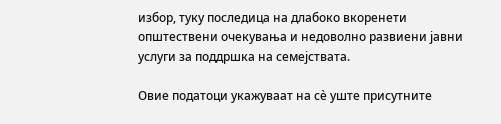избор, туку последица на длабоко вкоренети општествени очекувања и недоволно развиени јавни услуги за поддршка на семејствата.

Овие податоци укажуваат на сѐ уште присутните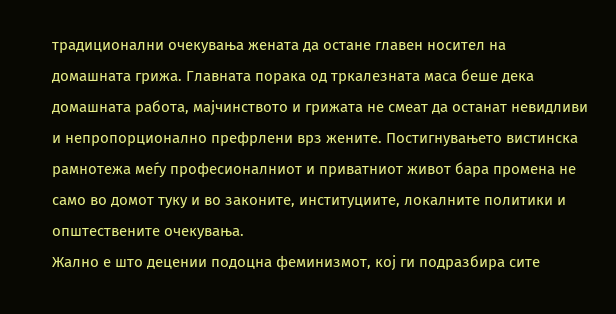традиционални очекувања жената да остане главен носител на домашната грижа. Главната порака од тркалезната маса беше дека домашната работа, мајчинството и грижата не смеат да останат невидливи и непропорционално префрлени врз жените. Постигнувањето вистинска рамнотежа меѓу професионалниот и приватниот живот бара промена не само во домот туку и во законите, институциите, локалните политики и општествените очекувања.
Жално е што децении подоцна феминизмот, кој ги подразбира сите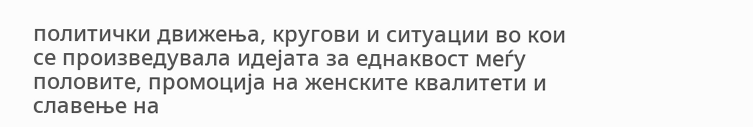политички движења, кругови и ситуации во кои се произведувала идејата за еднаквост меѓу половите, промоција на женските квалитети и славење на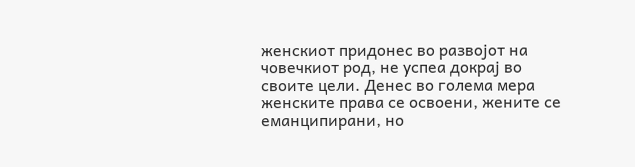женскиот придонес во развојот на човечкиот род, не успеа докрај во своите цели. Денес во голема мера женските права се освоени, жените се еманципирани, но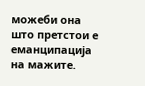можеби она што претстои е еманципација на мажите.